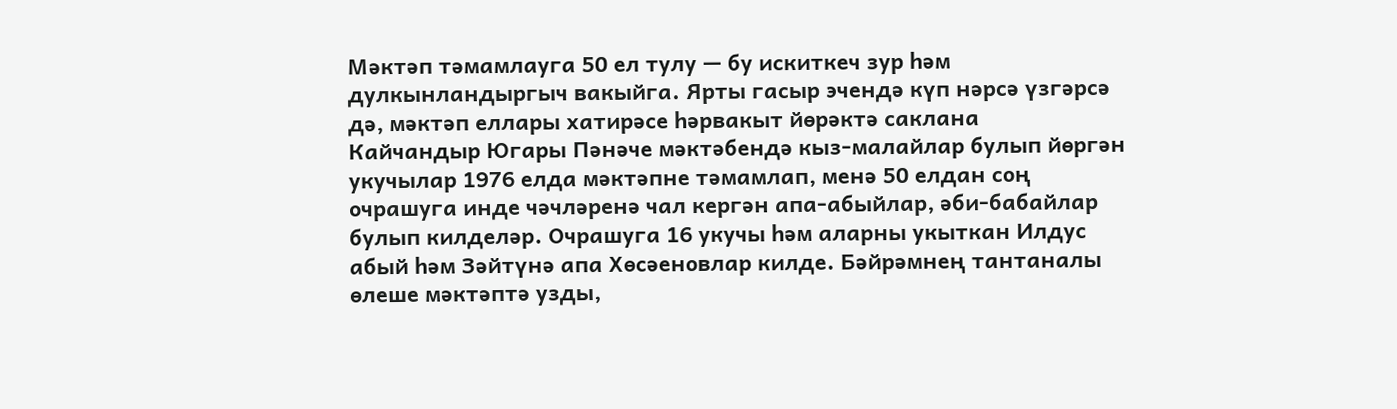Мәктәп тәмамлауга 50 ел тулу — бу искиткеч зур һәм дулкынландыргыч вакыйга. Ярты гасыр эчендә күп нәрсә үзгәрсә дә, мәктәп еллары хатирәсе һәрвакыт йөрәктә саклана
Кайчандыр Югары Пәнәче мәктәбендә кыз‑малайлар булып йөргән укучылар 1976 елда мәктәпне тәмамлап, менә 50 елдан соң очрашуга инде чәчләренә чал кергән апа‑абыйлар, әби‑бабайлар булып килделәр. Очрашуга 16 укучы һәм аларны укыткан Илдус абый һәм Зәйтүнә апа Хөсәеновлар килде. Бәйрәмнең тантаналы өлеше мәктәптә узды,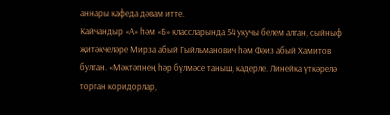аннары кафеда дәвам итте.
Кайчандыр «А» һәм «Б» классларында 54 укучы белем алган, сыйныф җитәкчеләре Мирза абый Гыйльманович һәм Фәиз абый Хамитов булган. «Мәктәпнең һәр бүлмәсе таныш, кадерле. Линейка үткәрелә торган коридорлар,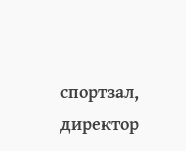спортзал, директор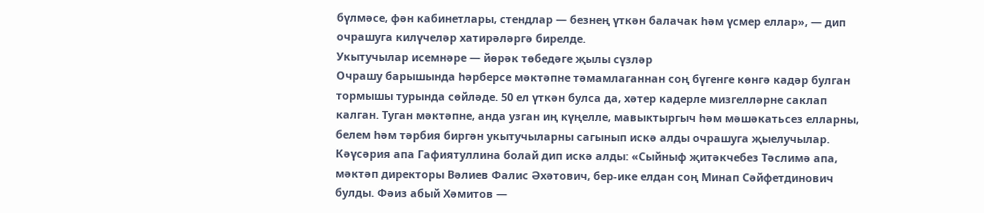бүлмәсе, фән кабинетлары, стендлар — безнең үткән балачак һәм үсмер еллар», — дип очрашуга килүчеләр хатирәләргә бирелде.
Укытучылар исемнәре — йөрәк төбедәге җылы сүзләр
Очрашу барышында һәрберсе мәктәпне тәмамлаганнан соң бүгенге көнгә кадәр булган тормышы турында сөйләде. 50 ел үткән булса да, хәтер кадерле мизгелләрне саклап калган. Туган мәктәпне, анда узган иң күңелле, мавыктыргыч һәм мәшәкатьсез елларны, белем һәм тәрбия биргән укытучыларны сагынып искә алды очрашуга җыелучылар.
Кәүсәрия апа Гафиятуллина болай дип искә алды: «Сыйныф җитәкчебез Тәслимә апа, мәктәп директоры Вәлиев Фалис Әхәтович, бер‑ике елдан соң Минап Сәйфетдинович булды. Фәиз абый Хәмитов —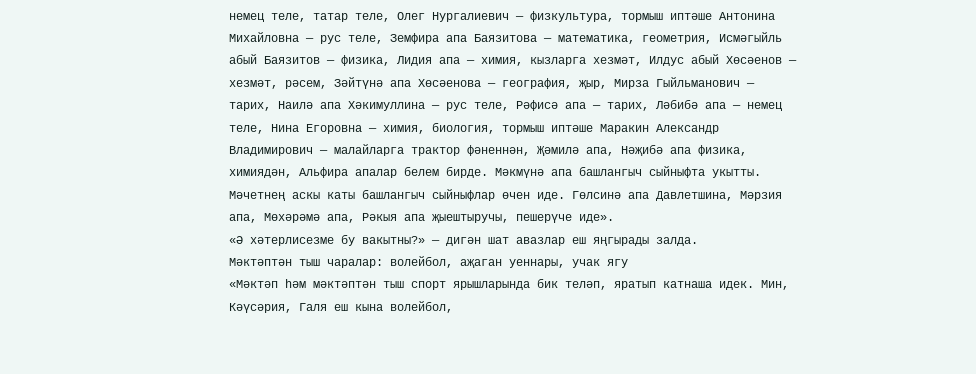немец теле, татар теле, Олег Нургалиевич — физкультура, тормыш иптәше Антонина Михайловна — рус теле, Земфира апа Баязитова — математика, геометрия, Исмәгыйль абый Баязитов — физика, Лидия апа — химия, кызларга хезмәт, Илдус абый Хөсәенов — хезмәт, рәсем, Зәйтүнә апа Хөсәенова — география, җыр, Мирза Гыйльманович — тарих, Наилә апа Хәкимуллина — рус теле, Рәфисә апа — тарих, Ләбибә апа — немец теле, Нина Егоровна — химия, биология, тормыш иптәше Маракин Александр Владимирович — малайларга трактор фәненнән, Җәмилә апа, Нәҗибә апа физика, химиядән, Альфира апалар белем бирде. Мәкмүнә апа башлангыч сыйныфта укытты. Мәчетнең аскы каты башлангыч сыйныфлар өчен иде. Гөлсинә апа Давлетшина, Мәрзия апа, Мөхәрәмә апа, Рәкыя апа җыештыручы, пешерүче иде».
«Ә хәтерлисезме бу вакытны?» — дигән шат авазлар еш яңгырады залда.
Мәктәптән тыш чаралар: волейбол, аҗаган уеннары, учак ягу
«Мәктәп һәм мәктәптән тыш спорт ярышларында бик теләп, яратып катнаша идек. Мин, Кәүсәрия, Галя еш кына волейбол,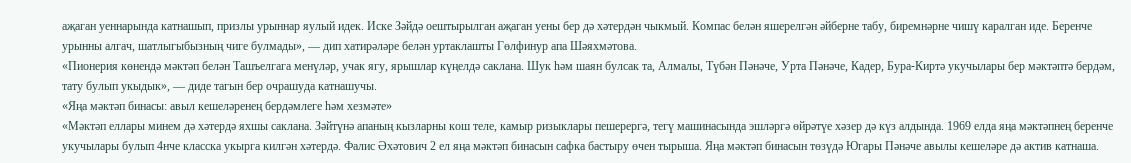аҗаган уеннарында катнашып, призлы урыннар яулый идек. Иске Зәйдә оештырылган аҗаган уены бер дә хәтердән чыкмый. Компас белән яшерелгән әйберне табу, биремнәрне чишү каралган иде. Беренче урынны алгач, шатлыгыбызның чиге булмады», — дип хатирәләре белән уртаклашты Гөлфинур апа Шәяхмәтова.
«Пионерия көнендә мәктәп белән Ташъелгага менүләр, учак ягу, ярышлар күңелдә саклана. Шук һәм шаян булсак та, Алмалы, Түбән Пәнәче, Урта Пәнәче, Кадер, Бура‑Киртә укучылары бер мәктәптә бердәм, тату булып укыдык», — диде тагын бер очрашуда катнашучы.
«Яңа мәктәп бинасы: авыл кешеләренең бердәмлеге һәм хезмәте»
«Мәктәп еллары минем дә хәтердә яхшы саклана. Зәйтүнә апаның кызларны кош теле, камыр ризыклары пешерергә, тегү машинасында эшләргә өйрәтүе хәзер дә күз алдында. 1969 елда яңа мәктәпнең беренче укучылары булып 4нче класска укырга килгән хәтердә. Фалис Әхәтович 2 ел яңа мәктәп бинасын сафка бастыру өчен тырыша. Яңа мәктәп бинасын төзүдә Югары Пәнәче авылы кешеләре дә актив катнаша.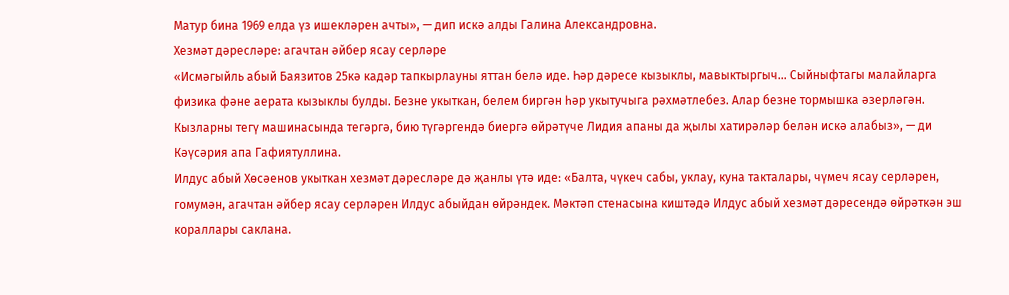Матур бина 1969 елда үз ишекләрен ачты», — дип искә алды Галина Александровна.
Хезмәт дәресләре: агачтан әйбер ясау серләре
«Исмәгыйль абый Баязитов 25кә кадәр тапкырлауны яттан белә иде. Һәр дәресе кызыклы, мавыктыргыч… Сыйныфтагы малайларга физика фәне аерата кызыклы булды. Безне укыткан, белем биргән һәр укытучыга рәхмәтлебез. Алар безне тормышка әзерләгән. Кызларны тегү машинасында тегәргә, бию түгәргендә биергә өйрәтүче Лидия апаны да җылы хатирәләр белән искә алабыз», — ди Кәүсәрия апа Гафиятуллина.
Илдус абый Хөсәенов укыткан хезмәт дәресләре дә җанлы үтә иде: «Балта, чүкеч сабы, уклау, куна такталары, чүмеч ясау серләрен, гомумән, агачтан әйбер ясау серләрен Илдус абыйдан өйрәндек. Мәктәп стенасына киштәдә Илдус абый хезмәт дәресендә өйрәткән эш кораллары саклана.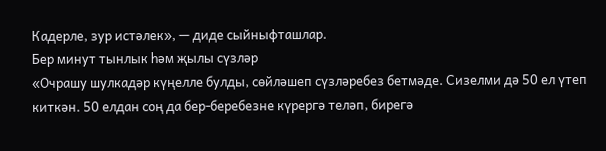Кадерле, зур истәлек», — диде сыйныфташлар.
Бер минут тынлык һәм җылы сүзләр
«Очрашу шулкадәр күңелле булды, сөйләшеп сүзләребез бетмәде. Сизелми дә 50 ел үтеп киткән. 50 елдан соң да бер‑беребезне күрергә теләп, бирегә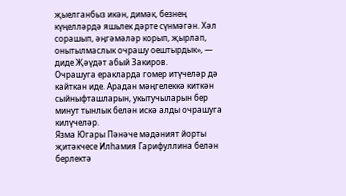җыелганбыз икән, димәк, безнең күңелләрдә яшьлек дәрте сүнмәгән. Хәл сорашып, әңгәмәләр корып, җырлап, онытылмаслык очрашу оештырдык», — диде Җәүдәт абый Закиров.
Очрашуга еракларда гомер итүчеләр дә кайткан иде. Арадан мәңгелеккә киткән сыйныфташларын, укытучыларын бер минут тынлык белән искә алды очрашуга килүчеләр.
Язма Югары Пәнәче мәдәният йорты җитәкчесе Илһамия Гарифуллина белән берлектә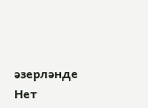әзерләнде
Нет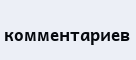комментариев